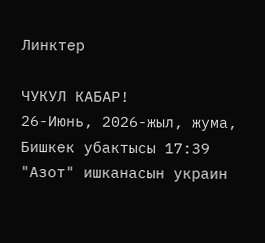Линктер

ЧУКУЛ КАБАР!
26-Июнь, 2026-жыл, жума, Бишкек убактысы 17:39
"Азот" ишканасын украин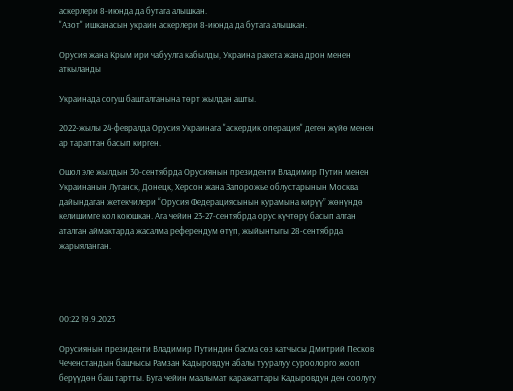аскерлери 8-июнда да бутага алышкан.
"Азот" ишканасын украин аскерлери 8-июнда да бутага алышкан.

Орусия жана Крым ири чабуулга кабылды, Украина ракета жана дрон менен аткыланды

Украинада согуш башталганына төрт жылдан ашты.

2022-жылы 24-февралда Орусия Украинага "аскердик операция" деген жүйө менен ар тараптан басып кирген.

Ошол эле жылдын 30-сентябрда Орусиянын президенти Владимир Путин менен Украинанын Луганск, Донецк, Херсон жана Запорожье облустарынын Москва дайындаган жетекчилери “Орусия Федерациясынын курамына кирүү” жөнүндө келишимге кол коюшкан. Ага чейин 23-27-сентябрда орус күчтөрү басып алган аталган аймактарда жасалма референдум өтүп, жыйынтыгы 28-сентябрда жарыяланган.




00:22 19.9.2023

Орусиянын президенти Владимир Путиндин басма сөз катчысы Дмитрий Песков Чеченстандын башчысы Рамзан Кадыровдун абалы тууралуу суроолорго жооп берүүдөн баш тартты. Буга чейин маалымат каражаттары Кадыровдун ден соолугу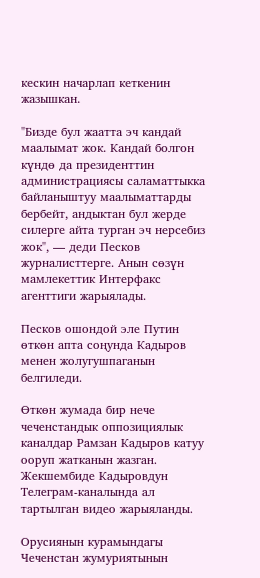кескин начарлап кеткенин жазышкан.

"Бизде бул жаатта эч кандай маалымат жок. Кандай болгон күндө да президенттин администрациясы саламаттыкка байланыштуу маалыматтарды бербейт, андыктан бул жерде силерге айта турган эч нерсебиз жок", — деди Песков журналисттерге. Анын сөзүн мамлекеттик Интерфакс агенттиги жарыялады.

Песков ошондой эле Путин өткөн апта соңунда Кадыров менен жолугушпаганын белгиледи.

Өткөн жумада бир нече чеченстандык оппозициялык каналдар Рамзан Кадыров катуу ооруп жатканын жазган. Жекшембиде Кадыровдун Телеграм-каналында ал тартылган видео жарыяланды.

Орусиянын курамындагы Чеченстан жумуриятынын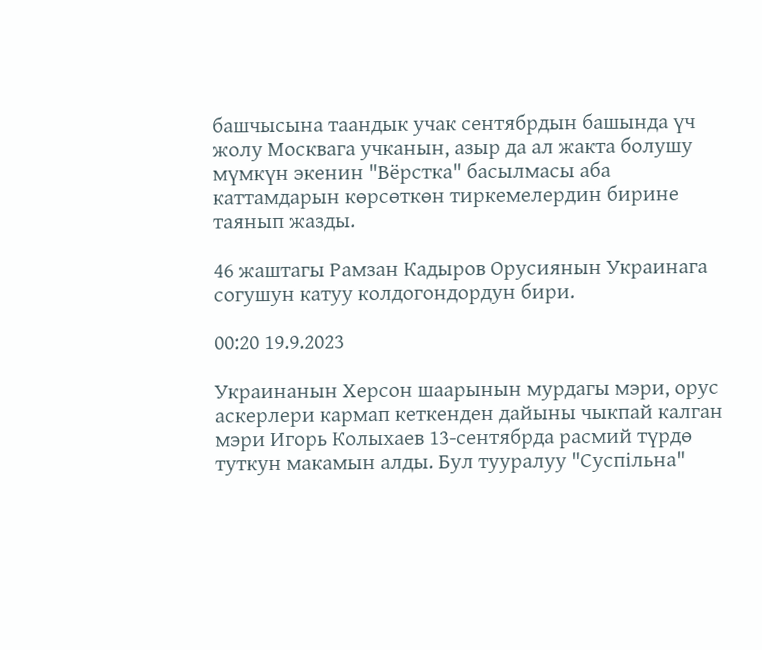башчысына таандык учак сентябрдын башында үч жолу Москвага учканын, азыр да ал жакта болушу мүмкүн экенин "Вёрстка" басылмасы аба каттамдарын көрсөткөн тиркемелердин бирине таянып жазды.

46 жаштагы Рамзан Кадыров Орусиянын Украинага согушун катуу колдогондордун бири.

00:20 19.9.2023

Украинанын Херсон шаарынын мурдагы мэри, орус аскерлери кармап кеткенден дайыны чыкпай калган мэри Игорь Колыхаев 13-сентябрда расмий түрдө туткун макамын алды. Бул тууралуу "Суспiльна"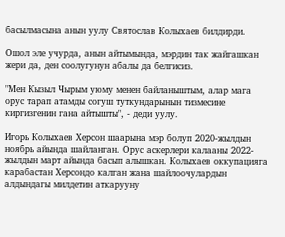басылмасына анын уулу Святослав Колыхаев билдирди.

Ошол эле учурда, анын айтымында, мэрдин так жайгашкан жери да, ден соолугунун абалы да белгисиз.

"Мен Кызыл Чырым уюму менен байланыштым, алар мага орус тарап атамды согуш туткундарынын тизмесине киргизгенин гана айтышты", - деди уулу.

Игорь Колыхаев Херсон шаарына мэр болуп 2020-жылдын ноябрь айында шайланган. Орус аскерлери калааны 2022-жылдын март айында басып алышкан. Колыхаев оккупацияга карабастан Херсондо калган жана шайлоочулардын алдындагы милдетин аткарууну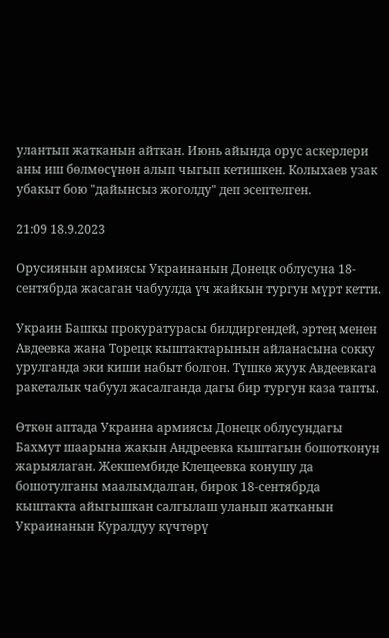улантып жатканын айткан. Июнь айында орус аскерлери аны иш бөлмөсүнөн алып чыгып кетишкен. Колыхаев узак убакыт бою "дайынсыз жоголду" деп эсептелген.

21:09 18.9.2023

Орусиянын армиясы Украинанын Донецк облусуна 18-сентябрда жасаган чабуулда үч жайкын тургун мүрт кетти.

Украин Башкы прокуратурасы билдиргендей, эртең менен Авдеевка жана Торецк кыштактарынын айланасына сокку урулганда эки киши набыт болгон. Түшкө жуук Авдеевкага ракеталык чабуул жасалганда дагы бир тургун каза тапты.

Өткөн аптада Украина армиясы Донецк облусундагы Бахмут шаарына жакын Андреевка кыштагын бошотконун жарыялаган. Жекшембиде Клещеевка конушу да бошотулганы маалымдалган, бирок 18-сентябрда кыштакта айыгышкан салгылаш уланып жатканын Украинанын Куралдуу күчтөрү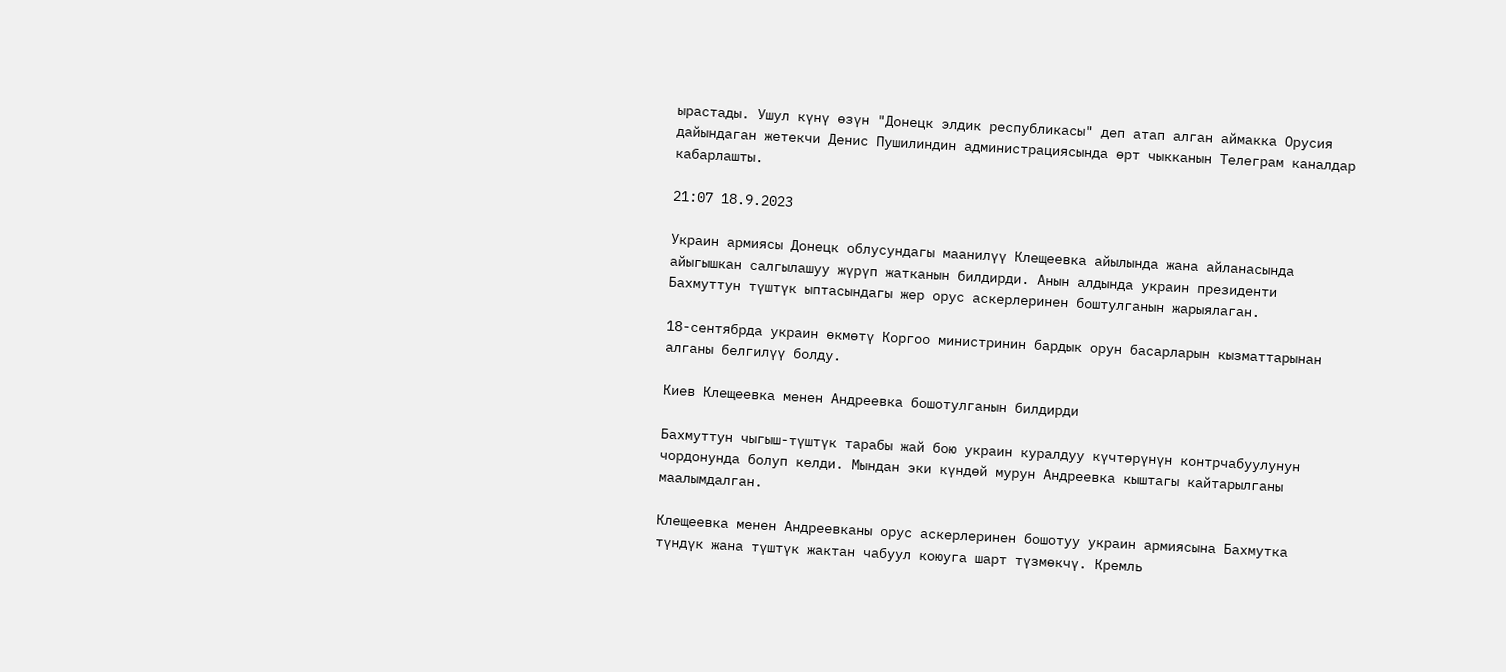ырастады. Ушул күнү өзүн "Донецк элдик республикасы" деп атап алган аймакка Орусия дайындаган жетекчи Денис Пушилиндин администрациясында өрт чыкканын Телеграм каналдар кабарлашты.

21:07 18.9.2023

Украин армиясы Донецк облусундагы маанилүү Клещеевка айылында жана айланасында айыгышкан салгылашуу жүрүп жатканын билдирди. Анын алдында украин президенти Бахмуттун түштүк ыптасындагы жер орус аскерлеринен боштулганын жарыялаган.

18-сентябрда украин өкмөтү Коргоо министринин бардык орун басарларын кызматтарынан алганы белгилүү болду.

Киев Клещеевка менен Андреевка бошотулганын билдирди

Бахмуттун чыгыш-түштүк тарабы жай бою украин куралдуу күчтөрүнүн контрчабуулунун чордонунда болуп келди. Мындан эки күндөй мурун Андреевка кыштагы кайтарылганы маалымдалган.

Клещеевка менен Андреевканы орус аскерлеринен бошотуу украин армиясына Бахмутка түндүк жана түштүк жактан чабуул коюуга шарт түзмөкчү. Кремль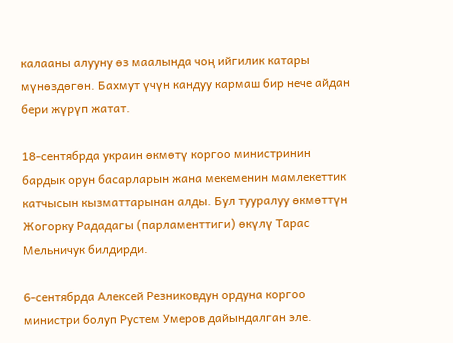калааны алууну өз маалында чоң ийгилик катары мүнөздөгөн. Бахмут үчүн кандуу кармаш бир нече айдан бери жүрүп жатат.

18-сентябрда украин өкмөтү коргоо министринин бардык орун басарларын жана мекеменин мамлекеттик катчысын кызматтарынан алды. Бул тууралуу өкмөттүн Жогорку Рададагы (парламенттиги) өкүлү Тарас Мельничук билдирди.

6-сентябрда Алексей Резниковдун ордуна коргоо министри болуп Рустем Умеров дайындалган эле.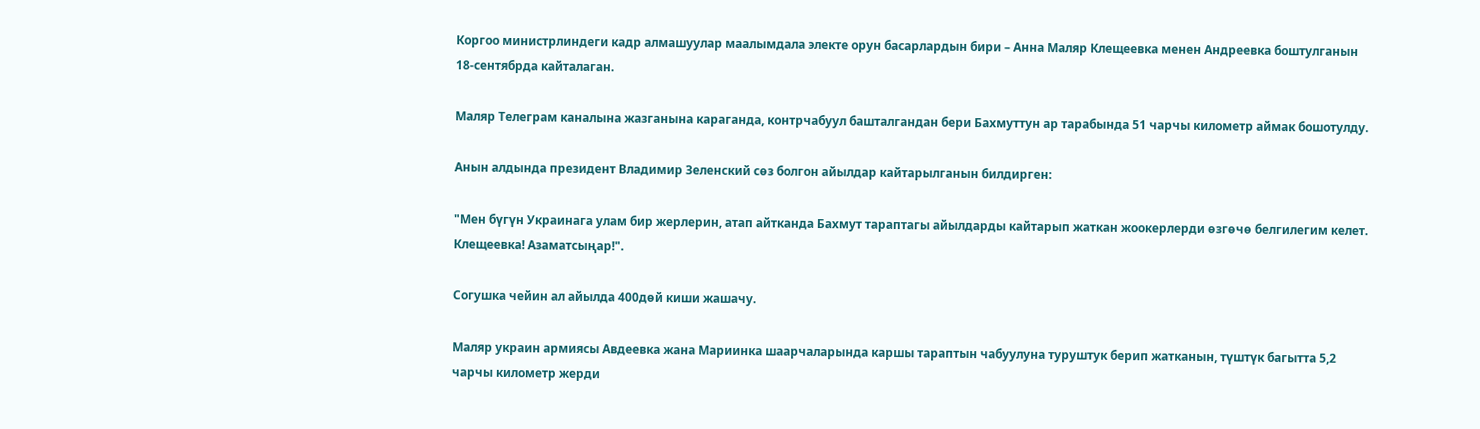Коргоо министрлиндеги кадр алмашуулар маалымдала электе орун басарлардын бири – Анна Маляр Клещеевка менен Андреевка боштулганын 18-сентябрда кайталаган.

Маляр Телеграм каналына жазганына караганда, контрчабуул башталгандан бери Бахмуттун ар тарабында 51 чарчы километр аймак бошотулду.

Анын алдында президент Владимир Зеленский сөз болгон айылдар кайтарылганын билдирген:

"Мен бүгүн Украинага улам бир жерлерин, атап айтканда Бахмут тараптагы айылдарды кайтарып жаткан жоокерлерди өзгөчө белгилегим келет. Клещеевка! Азаматсыңар!".

Согушка чейин ал айылда 400дөй киши жашачу.

Маляр украин армиясы Авдеевка жана Мариинка шаарчаларында каршы тараптын чабуулуна туруштук берип жатканын, түштүк багытта 5,2 чарчы километр жерди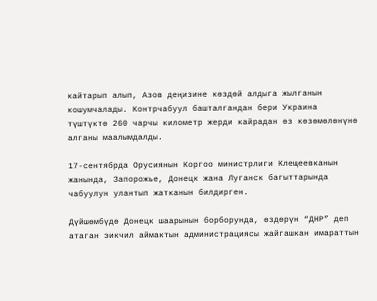кайтарып алып, Азов деңизине көздөй алдыга жылганын кошумчалады. Контрчабуул башталгандан бери Украина түштүктө 260 чарчы километр жерди кайрадан өз көзөмөлөнүнө алганы маалымдалды.

17-сентябрда Орусиянын Коргоо министрлиги Клещеевканын жанында, Запорожье, Донецк жана Луганск багыттарында чабуулун улантып жатканын билдирген.

Дүйшөмбүдө Донецк шаарынын борборунда, өздөрүн “ДНР” деп атаган эикчил аймактын администрациясы жайгашкан имараттын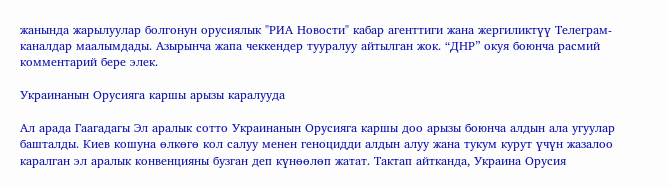жанында жарылуулар болгонун орусиялык "РИА Новости" кабар агенттиги жана жергиликтүү Телеграм-каналдар маалымдады. Азырынча жапа чеккендер тууралуу айтылган жок. “ДНР” окуя боюнча расмий комментарий бере элек.

Украинанын Орусияга каршы арызы каралууда

Ал арада Гаагадагы Эл аралык сотто Украинанын Орусияга каршы доо арызы боюнча алдын ала угуулар башталды. Киев кошуна өлкөгө кол салуу менен геноцидди алдын алуу жана тукум курут үчүн жазалоо каралган эл аралык конвенцияны бузган деп күнөөлөп жатат. Тактап айтканда, Украина Орусия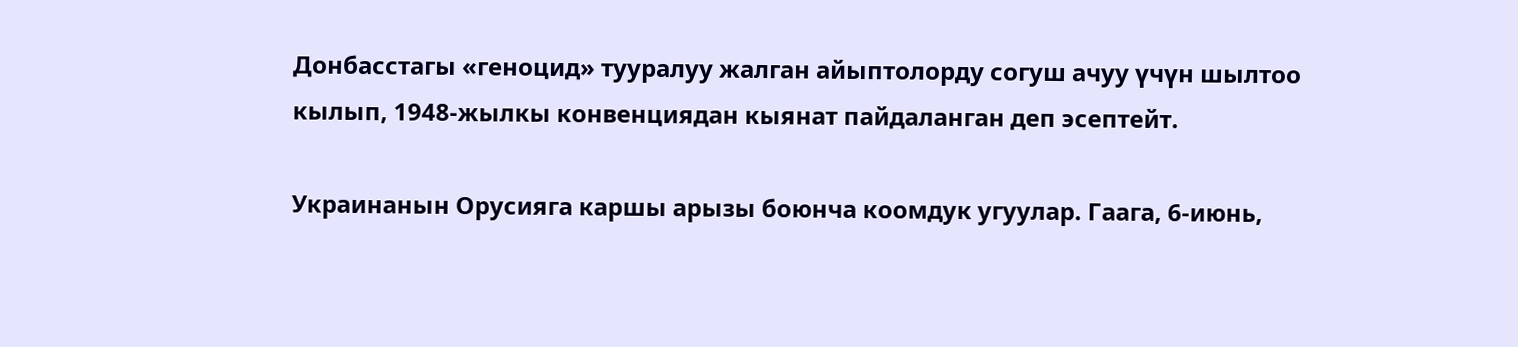Донбасстагы «геноцид» тууралуу жалган айыптолорду согуш ачуу үчүн шылтоо кылып, 1948-жылкы конвенциядан кыянат пайдаланган деп эсептейт.

Украинанын Орусияга каршы арызы боюнча коомдук угуулар. Гаага, 6-июнь,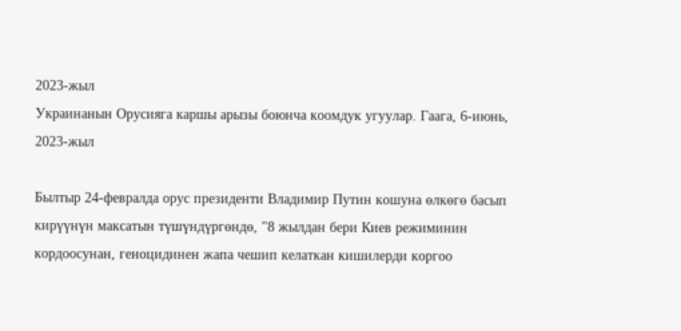2023-жыл
Украинанын Орусияга каршы арызы боюнча коомдук угуулар. Гаага, 6-июнь, 2023-жыл

Былтыр 24-февралда орус президенти Владимир Путин кошуна өлкөгө басып кирүүнүн максатын түшүндүргөндө, "8 жылдан бери Киев режиминин кордоосунан, геноцидинен жапа чешип келаткан кишилерди коргоо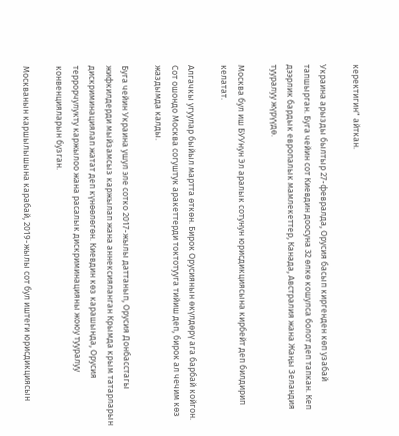керектигин" айткан.

Украина арызды былтыр 27-февралда, Орусия басып киргенден көп узабай тапшырган. Буга чейин сот Киевдин доосуна 32 өлкө кошулса болот деп тапкан. Кеп дээрлик бардык европалык мамлекеттер, Канада, Австралия жана Жаңы Зеландия тууралуу жүрүүдө.

Москва бул иш БУУнун Эл аралык сотунун юрисдикциясына кирбейт деп билдирип келатат.

Алгачкы угуулар быйыл мартта өткөн. Бирок Орусиянын өкүлдөрү ага барбай койгон. Сот ошондо Москва согуштук аракеттерди токтотууга тийиш деп, бирок ал чечим көз жаздымда калды.

Буга чейин Украина ушул эле сотко 2017-жылы даттанып, Орусия Донбасстагы жифкилдерди мыйзамсыз каржылап жана аннексияланган Крымда крым татарларын дискриминациялап жатат деп күнөөлөгөн. Киевдин көз карашында, Орусия террорчулукту каржылоо жана расалык дискриминацияны жоюу тууралуу конвенцияларын бузган.

Москванын каршылышына карабай, 2019-жылы сот бул иштеги юрисдикциясын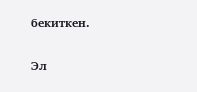бекиткен.

Эл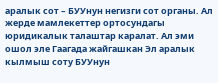аралык сот – БУУнун негизги сот органы. Ал жерде мамлекеттер ортосундагы юридикалык талаштар каралат. Ал эми ошол эле Гаагада жайгашкан Эл аралык кылмыш соту БУУнун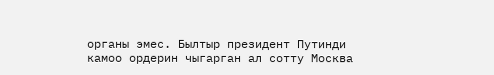органы эмес. Былтыр президент Путинди камоо ордерин чыгарган ал сотту Москва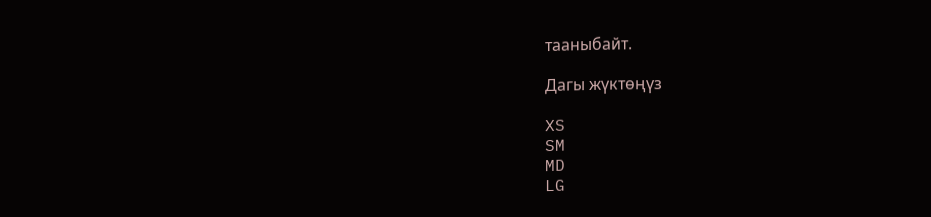тааныбайт.

Дагы жүктөңүз

XS
SM
MD
LG